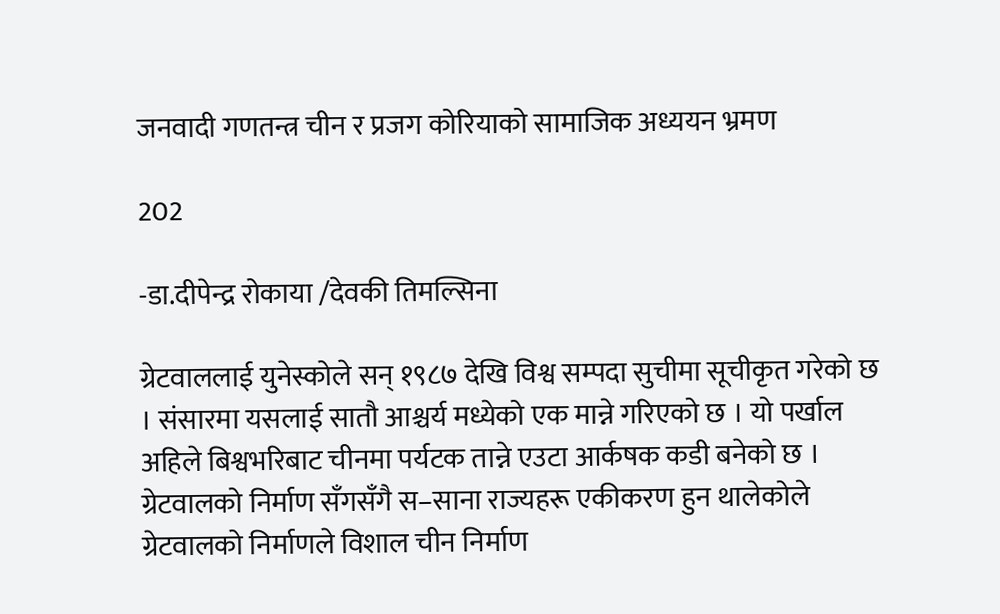जनवादी गणतन्त्र चीन र प्रजग कोरियाको सामाजिक अध्ययन भ्रमण

202

-डा.दीपेन्द्र रोकाया /देवकी तिमल्सिना

ग्रेटवाललाई युनेस्कोले सन् १९८७ देखि विश्व सम्पदा सुचीमा सूचीकृत गरेको छ । संसारमा यसलाई सातौ आश्चर्य मध्येको एक मान्ने गरिएको छ । यो पर्खाल अहिले बिश्वभरिबाट चीनमा पर्यटक तान्ने एउटा आर्कषक कडी बनेको छ । ग्रेटवालको निर्माण सँगसँगै स–साना राज्यहरू एकीकरण हुन थालेकोले ग्रेटवालको निर्माणले विशाल चीन निर्माण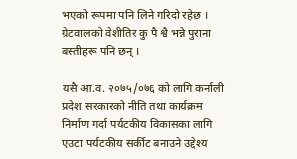भएको रूपमा पनि लिने गरिदो रहेछ । ग्रेटवालको वेशीतिर कु पै श्वै भन्ने पुराना बस्तीहरू पनि छन् ।

यसै आ.व. २०७५/०७६ को लागि कर्नाली प्रदेश सरकारको नीति तथा कार्यक्रम निर्माण गर्दा पर्यटकीय विकासका लागि एउटा पर्यटकीय सर्कीट बनाउने उद्देश्य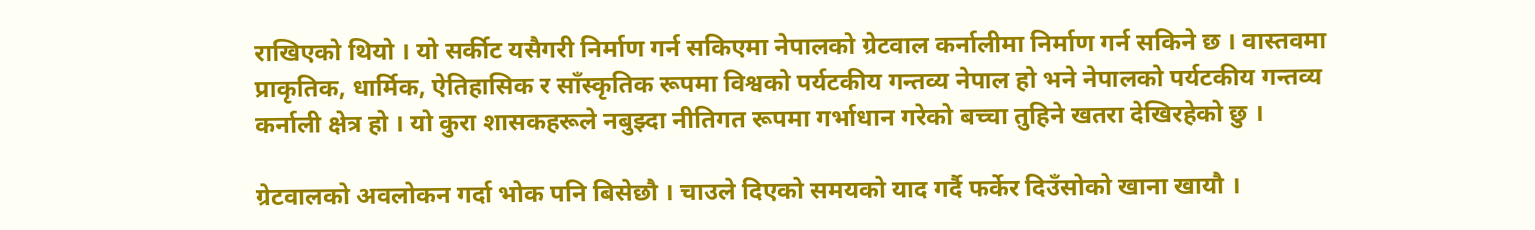राखिएको थियो । यो सर्कीट यसैगरी निर्माण गर्न सकिएमा नेपालको ग्रेटवाल कर्नालीमा निर्माण गर्न सकिने छ । वास्तवमा प्राकृतिक, धार्मिक, ऐतिहासिक र साँस्कृतिक रूपमा विश्वको पर्यटकीय गन्तव्य नेपाल हो भने नेपालको पर्यटकीय गन्तव्य कर्नाली क्षेत्र हो । यो कुरा शासकहरूले नबुझ्दा नीतिगत रूपमा गर्भाधान गरेको बच्चा तुहिने खतरा देखिरहेको छु ।

ग्रेटवालको अवलोकन गर्दा भोक पनि बिसेछौ । चाउले दिएको समयको याद गर्दै फर्केर दिउँसोको खाना खायौ ।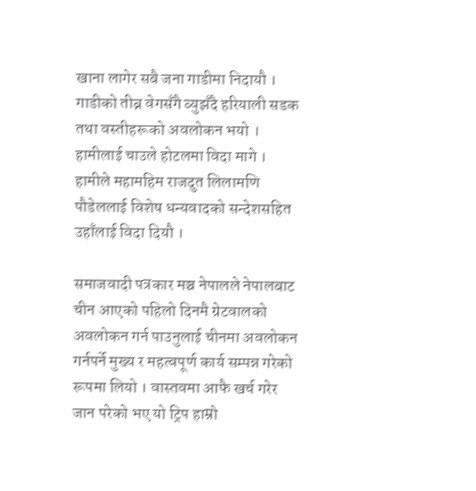खाना लागेर सबै जना गाडीमा निदायौ । गाडीको तीब्र वेगसँगै व्युझँदै हरियाली सडक तथा वस्तीहरूको अवलोकन भयो । हामीलाई चाउले होटलमा विदा मागे । हामीले महामहिम राजदुत लिलामणि पौडेललाई विशेष धन्यवादको सन्देशसहित उहाँलाई विदा दियौ ।

समाजवादी पत्रकार मञ्च नेपालले नेपालबाट चीन आएको पहिलो दिनमै ग्रेटवालको अवलोकन गर्न पाउनुलाई चीनमा अवलोकन गर्नपर्ने मुख्य र महत्वपूर्ण कार्य सम्पन्न गरेको रूपमा लियो । वास्तवमा आफै खर्च गरेर जान परेको भए यो ट्रिप हाम्रो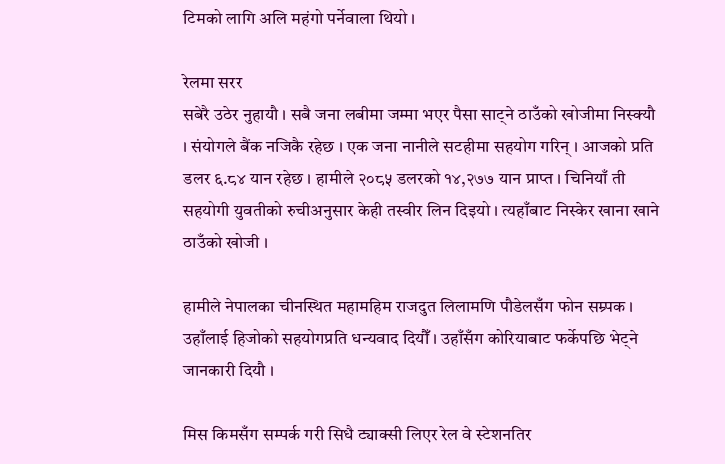टिमको लागि अलि महंगो पर्नेवाला थियो ।

रेलमा सरर
सबेरै उठेर नुहायौ । सबै जना लबीमा जम्मा भएर पैसा साट्ने ठाउँको खोजीमा निस्क्यौ । संयोगले बैंक नजिकै रहेछ । एक जना नानीले सटहीमा सहयोग गरिन् । आजको प्रति डलर ६.८४ यान रहेछ । हामीले २०८५ डलरको १४,२७७ यान प्राप्त । चिनियाँ ती सहयोगी युवतीको रुचीअनुसार केही तस्वीर लिन दिइयो । त्यहाँबाट निस्केर खाना खाने ठाउँको खोजी ।

हामीले नेपालका चीनस्थित महामहिम राजदुत लिलामणि पौडेलसँग फोन सम्र्पक । उहाँलाई हिजोको सहयोगप्रति धन्यवाद दियौँ । उहाँसँग कोरियाबाट फर्केपछि भेट्ने जानकारी दियौ ।

मिस किमसँग सम्पर्क गरी सिधै ट्याक्सी लिएर रेल वे स्टेशनतिर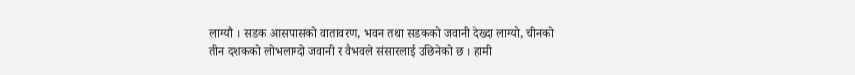लाग्यौ । सडक आसपासको वातावरण, भवन तथा सडकको जवानी देख्दा लाग्यो, चीनको तीन दशकको लोभलाग्दो जवानी र वैभवले संसारलाई उछिनेको छ । हामी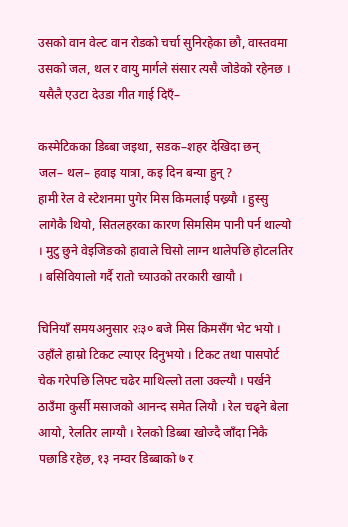उसको वान वेल्ट वान रोडको चर्चा सुनिरहेका छौ, वास्तवमा उसको जल, थल र वायु मार्गले संसार त्यसै जोडेको रहेनछ । यसैलै एउटा देउडा गीत गाई दिएँ–

कस्मेटिकका डिब्बा जइथा, सडक–शहर देखिदा छन्
जल– थल– हवाइ यात्रा, कइ दिन बन्या हुन् ?
हामी रेल वे स्टेशनमा पुगेर मिस किमलाई पख्र्यौ । हुस्सु लागेकै थियो, सितलहरका कारण सिमसिम पानी पर्न थाल्यो । मुटु छुने वेइजिङको हावाले चिसो लाग्न थालेपछि होटलतिर । बसिवियालो गर्दै रातो च्याउको तरकारी खायौ ।

चिनियाँ समयअनुसार २ः३० बजे मिस किमसँग भेट भयो । उहाँले हाम्रो टिकट ल्याएर दिनुभयो । टिकट तथा पासपोर्ट चेक गरेपछि लिफ्ट चढेर माथिल्लो तला उक्ल्यौ । पर्खने ठाउँमा कुर्सी मसाजको आनन्द समेत लियौ । रेल चढ्ने बेला आयो, रेलतिर लाग्यौ । रेलको डिब्बा खोज्दै जाँदा निकै पछाडि रहेछ, १३ नम्वर डिब्बाको ७ र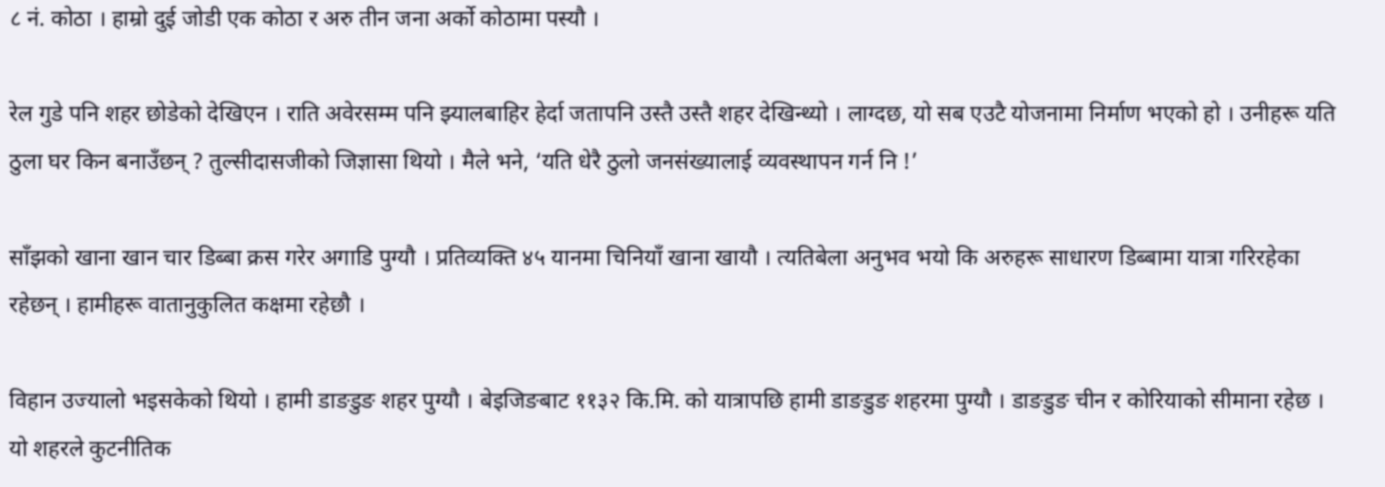८ नं. कोठा । हाम्रो दुई जोडी एक कोठा र अरु तीन जना अर्को कोठामा पस्यौ ।

रेल गुडे पनि शहर छोडेको देखिएन । राति अवेरसम्म पनि झ्यालबाहिर हेर्दा जतापनि उस्तै उस्तै शहर देखिन्थ्यो । लाग्दछ, यो सब एउटै योजनामा निर्माण भएको हो । उनीहरू यति ठुला घर किन बनाउँछन् ? तुल्सीदासजीको जिज्ञासा थियो । मैले भने, ‘यति धेरै ठुलो जनसंख्यालाई व्यवस्थापन गर्न नि !’

साँझको खाना खान चार डिब्बा क्रस गरेर अगाडि पुग्यौ । प्रतिव्यक्ति ४५ यानमा चिनियाँ खाना खायौ । त्यतिबेला अनुभव भयो कि अरुहरू साधारण डिब्बामा यात्रा गरिरहेका रहेछन् । हामीहरू वातानुकुलित कक्षमा रहेछौ ।

विहान उज्यालो भइसकेको थियो । हामी डाङडुङ शहर पुग्यौ । बेइजिङबाट ११३२ कि.मि. को यात्रापछि हामी डाङडुङ शहरमा पुग्यौ । डाङडुङ चीन र कोरियाको सीमाना रहेछ । यो शहरले कुटनीतिक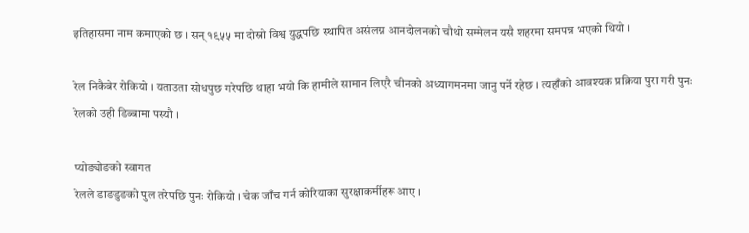इतिहासमा नाम कमाएको छ । सन् १९५५ मा दोस्रो विश्व युद्धपछि स्थापित असंलग्न आनदोलनको चौथो सम्मेलन यसै शहरमा समपन्न भएको थियो ।

रेल निकैबेर रोकियो । यताउता सोधपुछ गरेपछि थाहा भयो कि हामीले सामान लिएरै चीनको अध्यागमनमा जानु पर्ने रहेछ । त्यहाँको आवश्यक प्रक्रिया पुरा गरी पुनः रेलको उही डिब्बामा पस्यौ ।

प्योङ्योङको स्वागत
रेलले डाङडुङको पुल तरेपछि पुनः रोकियो । चेक जाँच गर्न कोरियाका सुरक्षाकर्मीहरू आए ।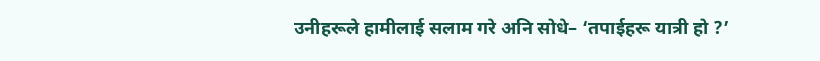उनीहरूले हामीलाई सलाम गरे अनि सोधे– ‘तपाईहरू यात्री हो ?’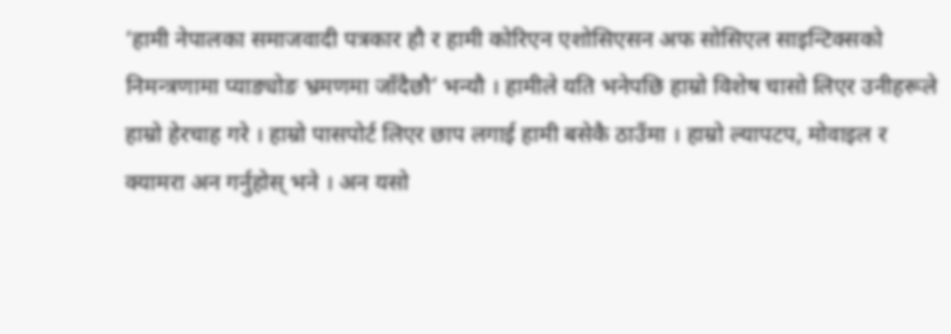‘हामी नेपालका समाजवादी पत्रकार हौ र हामी कोरिएन एशोसिएसन अफ सोसिएल साइन्टिक्सको निमन्त्रणामा प्याङ्योङ भ्रमणमा जाँदैछौ’ भन्यौ । हामीले यति भनेपछि हाम्रो विशेष चासो लिएर उनीहरूले हाम्रो हेरचाह गरे । हाम्रो पासपोर्ट लिएर छाप लगाई हामी बसेकै ठाउँमा । हाम्रो ल्यापटप, मोवाइल र क्यामरा अन गर्नुहोस् भने । अन यसो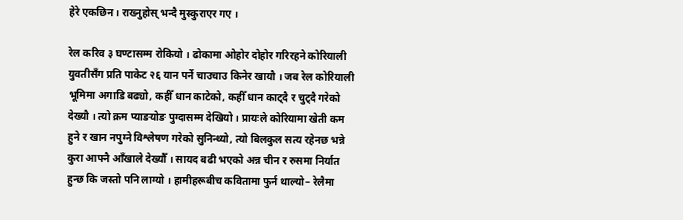हेरे एकछिन । राख्नुहोस् भन्दै मुस्कुराएर गए ।

रेल करिव ३ घण्टासम्म रोकियो । ढोकामा ओहोर दोहोर गरिरहने कोरियाली युवतीसँग प्रति पाकेट २६ यान पर्ने चाउचाउ किनेर खायौ । जब रेल कोरियाली भूमिमा अगाडि बढ्यो, कहीँ धान काटेको, कहीँ धान काट्दै र चुट्दै गरेको देख्यौ । त्यो क्रम प्याङयोङ पुग्दासम्म देखियो । प्रायःले कोरियामा खेती कम हुने र खान नपुग्ने विश्लेषण गरेको सुनिन्थ्यो, त्यो बिलकुल सत्य रहेनछ भन्ने कुरा आफ्नै आँखाले देख्यौँ । सायद बढी भएको अन्न चीन र रुसमा निर्यात हुन्छ कि जस्तो पनि लाग्यो । हामीहरूबीच कवितामा फुर्न थाल्यो– रेलैमा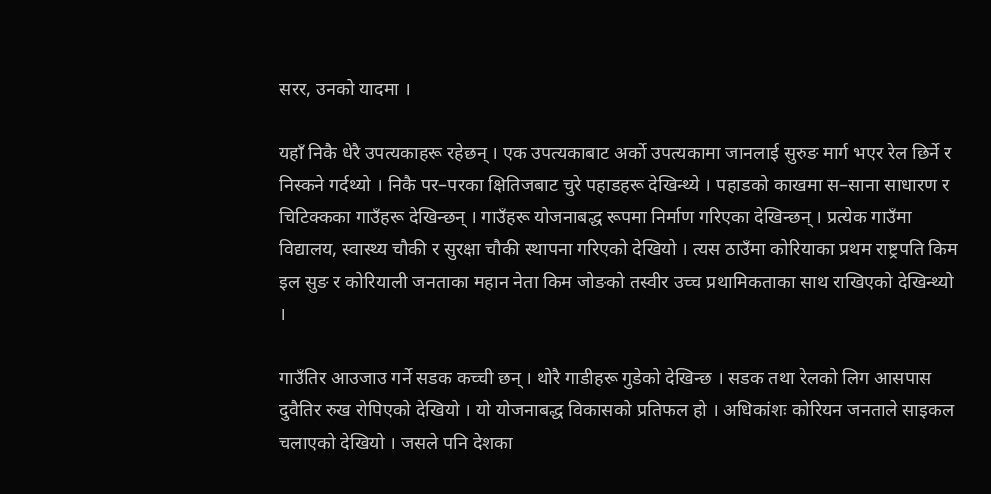सरर, उनको यादमा ।

यहाँ निकै धेरै उपत्यकाहरू रहेछन् । एक उपत्यकाबाट अर्को उपत्यकामा जानलाई सुरुङ मार्ग भएर रेल छिर्ने र निस्कने गर्दथ्यो । निकै पर–परका क्षितिजबाट चुरे पहाडहरू देखिन्थ्ये । पहाडको काखमा स–साना साधारण र चिटिक्कका गाउँहरू देखिन्छन् । गाउँहरू योजनाबद्ध रूपमा निर्माण गरिएका देखिन्छन् । प्रत्येक गाउँमा विद्यालय, स्वास्थ्य चौकी र सुरक्षा चौकी स्थापना गरिएको देखियो । त्यस ठाउँमा कोरियाका प्रथम राष्ट्रपति किम इल सुङ र कोरियाली जनताका महान नेता किम जोङको तस्वीर उच्च प्रथामिकताका साथ राखिएको देखिन्थ्यो ।

गाउँतिर आउजाउ गर्ने सडक कच्ची छन् । थोरै गाडीहरू गुडेको देखिन्छ । सडक तथा रेलको लिग आसपास दुवैतिर रुख रोपिएको देखियो । यो योजनाबद्ध विकासको प्रतिफल हो । अधिकांशः कोरियन जनताले साइकल चलाएको देखियो । जसले पनि देशका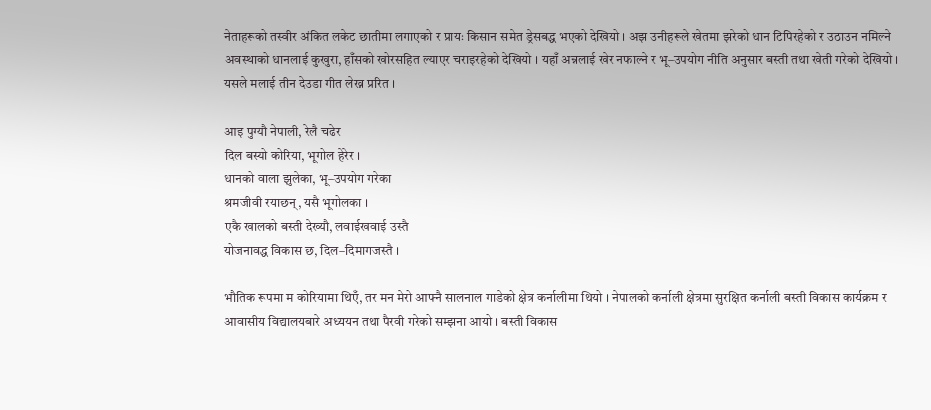नेताहरूको तस्वीर अंकित लकेट छातीमा लगाएको र प्रायः किसान समेत ड्रेसबद्ध भएको देखियो । अझ उनीहरूले खेतमा झरेको धान टिपिरहेको र उठाउन नमिल्ने अवस्थाको धानलाई कुखुरा, हाँसको खोरसहित ल्याएर चराइरहेको देखियो । यहाँ अन्नलाई खेर नफाल्ने र भू–उपयोग नीति अनुसार बस्ती तथा खेती गरेको देखियो । यसले मलाई तीन देउडा गीत लेख्न प्ररित ।

आइ पुग्यौ नेपाली, रेलै चढेर
दिल बस्यो कोरिया, भूगोल हेरेर ।
धानको वाला झुलेका, भू–उपयोग गरेका
श्रमजीवी रयाछन्, यसै भूगोलका ।
एकै खालको बस्ती देख्यौ, लवाईखवाई उस्तै
योजनावद्ध विकास छ, दिल–दिमागजस्तै ।

भौतिक रूपमा म कोरियामा थिएँ, तर मन मेरो आफ्नै सालनाल गाडेको क्षेत्र कर्नालीमा थियो । नेपालको कर्नाली क्षेत्रमा सुरक्षित कर्नाली बस्ती विकास कार्यक्रम र आवासीय विद्यालयबारे अध्ययन तथा पैरवी गरेको सम्झना आयो । बस्ती विकास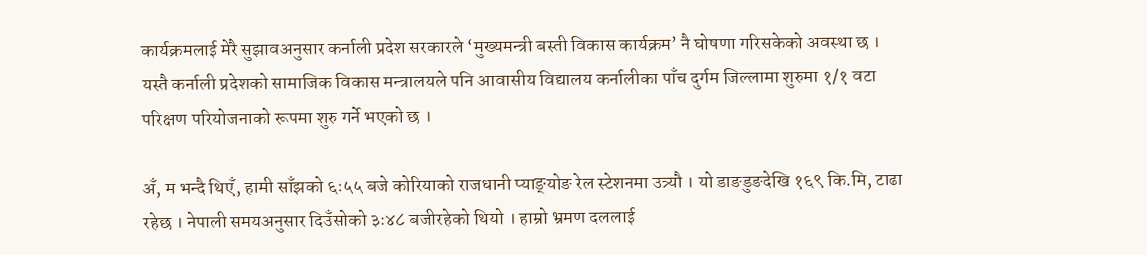कार्यक्रमलाई मेरै सुझावअनुसार कर्नाली प्रदेश सरकारले ‘मुख्यमन्त्री बस्ती विकास कार्यक्रम’ नै घोषणा गरिसकेको अवस्था छ । यस्तै कर्नाली प्रदेशको सामाजिक विकास मन्त्रालयले पनि आवासीय विद्यालय कर्नालीका पाँच दुर्गम जिल्लामा शुरुमा १/१ वटा परिक्षण परियोजनाको रूपमा शुरु गर्ने भएको छ ।

अँ, म भन्दै थिएँ, हामी साँझको ६ः५५ बजे कोरियाको राजधानी प्याङ्योङ रेल स्टेशनमा उत्र्यौ । यो डाङडुङदेखि १६९ कि.मि, टाढा रहेछ । नेपाली समयअनुसार दिउँसोको ३ः४८ बजीरहेको थियो । हाम्रो भ्रमण दललाई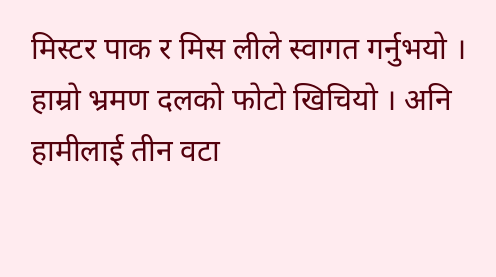मिस्टर पाक र मिस लीले स्वागत गर्नुभयो । हाम्रो भ्रमण दलको फोटो खिचियो । अनि हामीलाई तीन वटा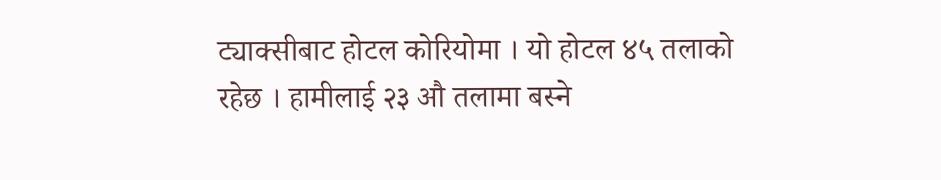ट्याक्सीबाट होटल कोरियोमा । यो होटल ४५ तलाको रहेछ । हामीलाई २३ औ तलामा बस्ने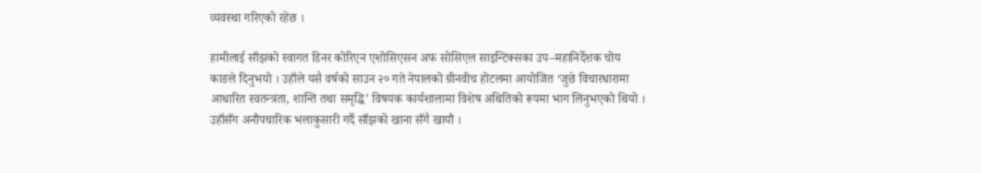व्यवस्था गरिएको रहेछ ।

हामीलाई साँझको स्वागत डिनर कोरिएन एशोसिएसन अफ सोसिएल साइन्टिक्सका उप–महानिर्देशक चोय काङले दिनुभयो । उहाँले यसै वर्षको साउन २० गते नेपालको ग्रीनवीच होटलमा आयोजित ‘जुछे विचारधारामा आधारित स्वतन्त्रता, शान्ति तथा समृद्धि’ विषयक कार्यशालामा विशेष अथितिको रूपमा भाग लिनुभएको थियो । उहाँसँग अनौपचारिक भलाकुसारी गर्दै साँझको खाना सँगै खायौ ।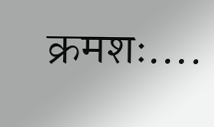क्रमशः….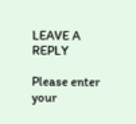LEAVE A REPLY

Please enter your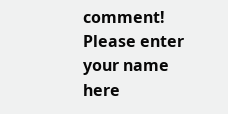comment!
Please enter your name here